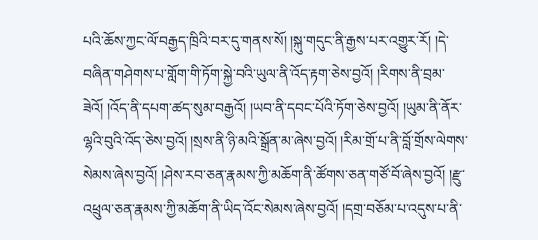པའི་ཆོས་ཀྱང་ལོ་བརྒྱད་ཁྲིའི་བར་དུ་གནས་སོ། །སྐུ་གདུང་ནི་རྒྱས་པར་འགྱུར་རོ། །དེ་བཞིན་གཤེགས་པ་གློག་གི་ཏོག་སྐྱེ་བའི་ཡུལ་ནི་འོད་རྟག་ཅེས་བྱའོ། །རིགས་ནི་བྲམ་ཟེའོ། །འོད་ནི་དཔག་ཚད་སུམ་བརྒྱའོ། །ཡབ་ནི་དབང་པོའི་ཏོག་ཅེས་བྱའོ། །ཡུམ་ནི་ནོར་ལྷའི་བུའི་འོད་ཅེས་བྱའོ། །སྲས་ནི་ཉི་མའི་སྒྲོན་མ་ཞེས་བྱའོ། །རིམ་གྲོ་པ་ནི་བློ་གྲོས་ལེགས་སེམས་ཞེས་བྱའོ། །ཤེས་རབ་ཅན་རྣམས་ཀྱི་མཆོག་ནི་ཚོགས་ཅན་གཙོ་བོ་ཞེས་བྱའོ། །རྫུ་འཕྲུལ་ཅན་རྣམས་ཀྱི་མཆོག་ནི་ཡིད་འོང་སེམས་ཞེས་བྱའོ། །དགྲ་བཅོམ་པ་འདུས་པ་ནི་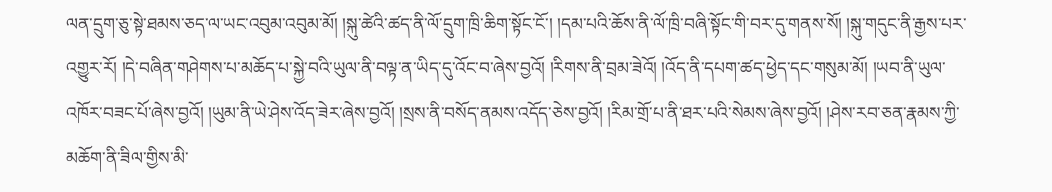ལན་དྲུག་ཅུ་སྟེ་ཐམས་ཅད་ལ་ཡང་འབུམ་འབུམ་མོ། །སྐུ་ཚེའི་ཚད་ནི་ལོ་དྲུག་ཁྲི་ཆིག་སྟོང་ངོ་། །དམ་པའི་ཆོས་ནི་ལོ་ཁྲི་བཞི་སྟོང་གི་བར་དུ་གནས་སོ། །སྐུ་གདུང་ནི་རྒྱས་པར་འགྱུར་རོ། །དེ་བཞིན་གཤེགས་པ་མཆོད་པ་སྐྱེ་བའི་ཡུལ་ནི་བལྟ་ན་ཡིད་དུ་འོང་བ་ཞེས་བྱའོ། །རིགས་ནི་བྲམ་ཟེའོ། །འོད་ནི་དཔག་ཚད་ཕྱེད་དང་གསུམ་མོ། །ཡབ་ནི་ཡུལ་འཁོར་བཟང་པོ་ཞེས་བྱའོ། །ཡུམ་ནི་ཡེ་ཤེས་འོད་ཟེར་ཞེས་བྱའོ། །སྲས་ནི་བསོད་ནམས་འདོད་ཅེས་བྱའོ། །རིམ་གྲོ་པ་ནི་ཐར་པའི་སེམས་ཞེས་བྱའོ། །ཤེས་རབ་ཅན་རྣམས་ཀྱི་མཆོག་ནི་ཟིལ་གྱིས་མི་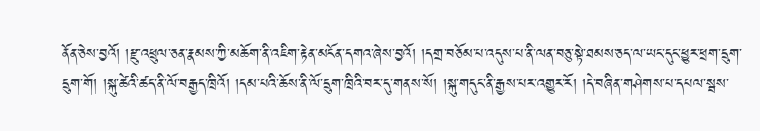ནོན་ཅེས་བྱའོ། །རྫུ་འཕྲུལ་ཅན་རྣམས་ཀྱི་མཆོག་ནི་འཇིག་རྟེན་མངོན་དགའ་ཞེས་བྱའོ། །དགྲ་བཅོམ་པ་འདུས་པ་ནི་ལན་བཅུ་སྟེ་ཐམས་ཅད་ལ་ཡང་དུང་ཕྱུར་ཕྲག་དྲུག་དྲུག་གོ། །སྐུ་ཚེའི་ཚད་ནི་ལོ་བརྒྱད་ཁྲིའོ། །དམ་པའི་ཆོས་ནི་ལོ་དྲུག་ཁྲིའི་བར་དུ་གནས་སོ། །སྐུ་གདུང་ནི་རྒྱས་པར་འགྱུར་རོ། །དེ་བཞིན་གཤེགས་པ་དཔལ་སྦས་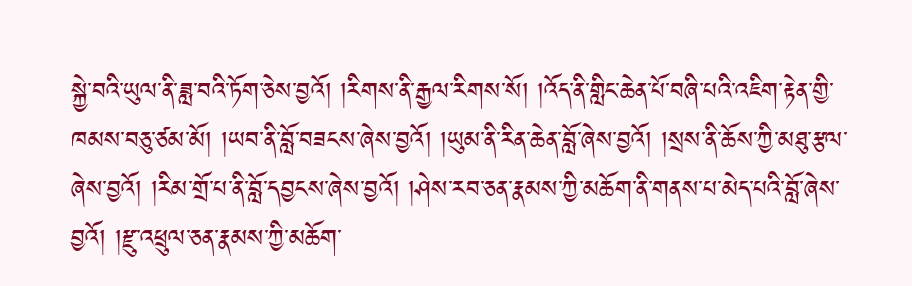སྐྱེ་བའི་ཡུལ་ནི་ཟླ་བའི་ཏོག་ཅེས་བྱའོ། །རིགས་ནི་རྒྱལ་རིགས་སོ། །འོད་ནི་གླིང་ཆེན་པོ་བཞི་པའི་འཇིག་རྟེན་གྱི་ཁམས་བཅུ་ཙམ་མོ། །ཡབ་ནི་བློ་བཟངས་ཞེས་བྱའོ། །ཡུམ་ནི་རིན་ཆེན་བློ་ཞེས་བྱའོ། །སྲས་ནི་ཆོས་ཀྱི་མཐུ་རྩལ་ཞེས་བྱའོ། །རིམ་གྲོ་པ་ནི་བློ་དབྱངས་ཞེས་བྱའོ། །ཤེས་རབ་ཅན་རྣམས་ཀྱི་མཆོག་ནི་གནས་པ་མེད་པའི་བློ་ཞེས་བྱའོ། །རྫུ་འཕྲུལ་ཅན་རྣམས་ཀྱི་མཆོག་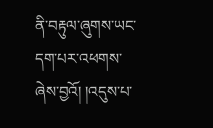ནི་བརྟུལ་ཞུགས་ཡང་དག་པར་འཕགས་ཞེས་བྱའོ། །འདུས་པ་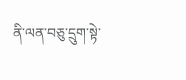ནི་ལན་བཅུ་དྲུག་སྟེ་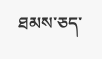ཐམས་ཅད་